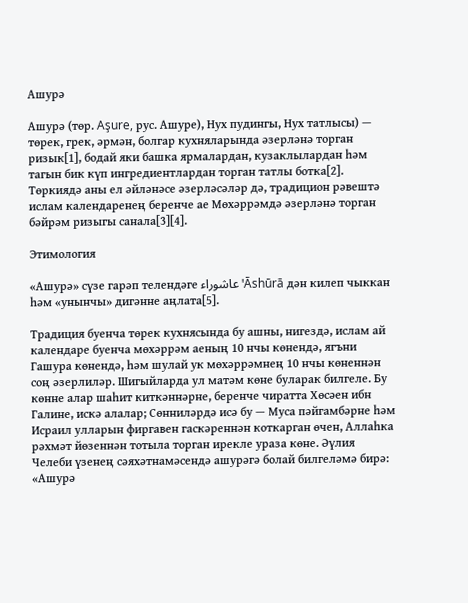Ашурә

Ашурә (төр. Aşure, рус. Ашуре), Нух пудингы, Нух татлысы) — төрек, грек, әрмән, болгар кухняларында әзерләнә торган ризык[1], бодай яки башка ярмалардан, кузаклылардан һәм тагын бик күп ингредиентлардан торган татлы ботка[2]. Төркиядә аны ел әйләнәсе әзерләсәләр дә, традицион рәвештә ислам календаренең беренче ае Мөхәррәмдә әзерләнә торган бәйрәм ризыгы санала[3][4].

Этимология

«Ашурә» сүзе гарәп телендәге عاشوراء 'Āshūrā дән килеп чыккан һәм «унынчы» дигәнне аңлата[5].

Традиция буенча төрек кухнясында бу ашны, нигездә, ислам ай календаре буенча мөхәррәм аеның 10 нчы көнендә, ягъни Гашура көнендә, һәм шулай ук мөхәррәмнең 10 нчы көненнән соң әзерлиләр. Шигыйларда ул матәм көне буларак билгеле. Бу көнне алар шаһит киткәннәрне, беренче чиратта Хөсәен ибн Галине, искә алалар; Сөнниләрдә исә бу — Муса пәйгамбәрне һәм Исраил улларын фиргавен гаскәреннән коткарган өчен, Аллаһка рәхмәт йөзеннән тотыла торган ирекле ураза көне. Әүлия Челеби үзенең сәяхәтнамәсендә ашурәгә болай билгеләмә бирә: «Ашурә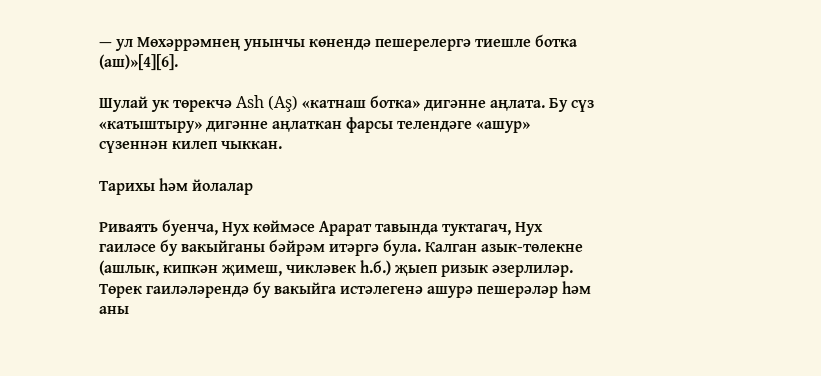— ул Мөхәррәмнең унынчы көнендә пешерелергә тиешле ботка (аш)»[4][6].

Шулай ук төрекчә Ash (Aş) «катнаш ботка» дигәнне аңлата. Бу сүз «катыштыру» дигәнне аңлаткан фарсы телендәге «ашур» сүзеннән килеп чыккан.

Тарихы һәм йолалар

Риваять буенча, Нух көймәсе Арарат тавында туктагач, Нух гаиләсе бу вакыйганы бәйрәм итәргә була. Калган азык-төлекне (ашлык, кипкән җимеш, чикләвек һ.б.) җыеп ризык әзерлиләр. Төрек гаиләләрендә бу вакыйга истәлегенә ашурә пешерәләр һәм аны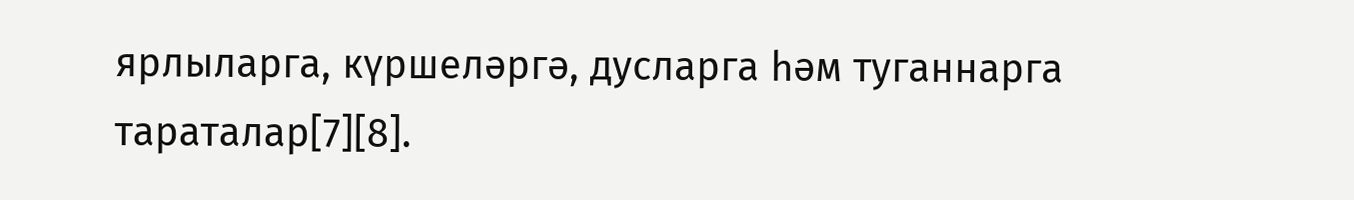ярлыларга, күршеләргә, дусларга һәм туганнарга тараталар[7][8].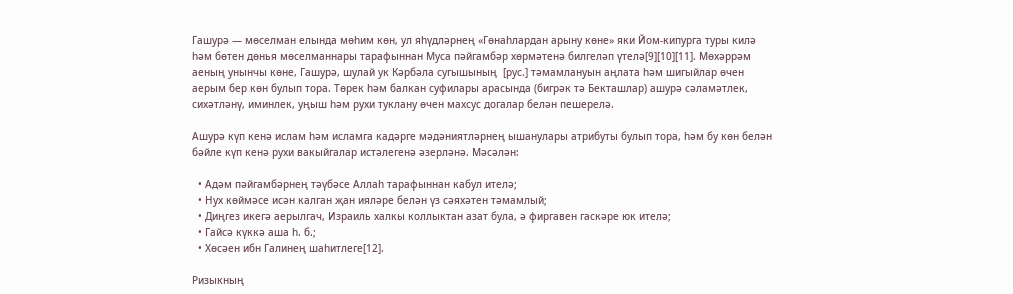Гашурә — мөселман елында мөһим көн, ул яһүдләрнең «Гөнаһлардан арыну көне» яки Йом-кипурга туры килә һәм бөтен дөнья мөселманнары тарафыннан Муса пәйгамбәр хөрмәтенә билгеләп үтелә[9][10][11]. Мөхәррәм аеның унынчы көне, Гашурә, шулай ук Кәрбәла сугышының  [рус.] тәмамлануын аңлата һәм шигыйлар өчен аерым бер көн булып тора. Төрек һәм балкан суфилары арасында (бигрәк тә Бекташлар) ашурә сәламәтлек, сихәтләнү, иминлек, уңыш һәм рухи туклану өчен махсус догалар белән пешерелә.

Ашурә күп кенә ислам һәм исламга кадәрге мәдәниятләрнең ышанулары атрибуты булып тора, һәм бу көн белән бәйле күп кенә рухи вакыйгалар истәлегенә әзерләнә. Мәсәлән:

  • Адәм пәйгамбәрнең тәүбәсе Аллаһ тарафыннан кабул ителә;
  • Нух көймәсе исән калган җан ияләре белән үз сәяхәтен тәмамлый;
  • Диңгез икегә аерылгач, Израиль халкы коллыктан азат була, ә фиргавен гаскәре юк ителә;
  • Гайсә күккә аша һ. б.;
  • Хөсәен ибн Галинең шаһитлеге[12].

Ризыкның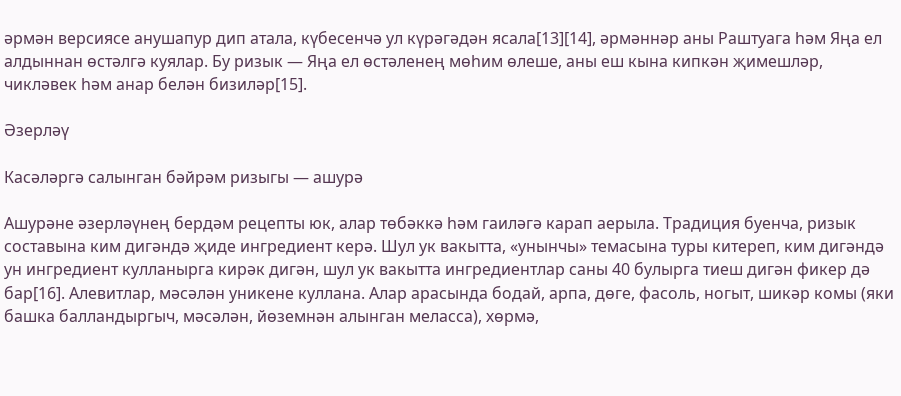әрмән версиясе анушапур дип атала, күбесенчә ул күрәгәдән ясала[13][14], әрмәннәр аны Раштуага һәм Яңа ел алдыннан өстәлгә куялар. Бу ризык — Яңа ел өстәленең мөһим өлеше, аны еш кына кипкән җимешләр, чикләвек һәм анар белән бизиләр[15].

Әзерләү

Касәләргә салынган бәйрәм ризыгы — ашурә

Ашурәне әзерләүнең бердәм рецепты юк, алар төбәккә һәм гаиләгә карап аерыла. Традиция буенча, ризык составына ким дигәндә җиде ингредиент керә. Шул ук вакытта, «унынчы» темасына туры китереп, ким дигәндә ун ингредиент кулланырга кирәк дигән, шул ук вакытта ингредиентлар саны 40 булырга тиеш дигән фикер дә бар[16]. Алевитлар, мәсәлән уникене куллана. Алар арасында бодай, арпа, дөге, фасоль, ногыт, шикәр комы (яки башка балландыргыч, мәсәлән, йөземнән алынган меласса), хөрмә,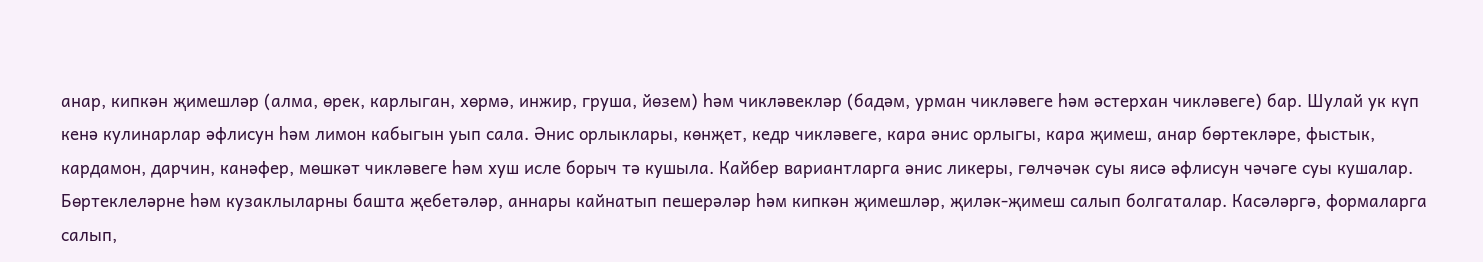анар, кипкән җимешләр (алма, өрек, карлыган, хөрмә, инжир, груша, йөзем) һәм чикләвекләр (бадәм, урман чикләвеге һәм әстерхан чикләвеге) бар. Шулай ук күп кенә кулинарлар әфлисун һәм лимон кабыгын уып сала. Әнис орлыклары, көнҗет, кедр чикләвеге, кара әнис орлыгы, кара җимеш, анар бөртекләре, фыстык, кардамон, дарчин, канәфер, мөшкәт чикләвеге һәм хуш исле борыч тә кушыла. Кайбер вариантларга әнис ликеры, гөлчәчәк суы яисә әфлисун чәчәге суы кушалар. Бөртеклеләрне һәм кузаклыларны башта җебетәләр, аннары кайнатып пешерәләр һәм кипкән җимешләр, җиләк-җимеш салып болгаталар. Касәләргә, формаларга салып,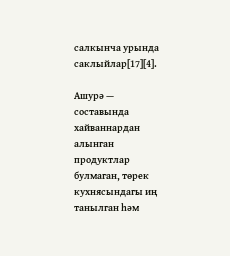салкынча урында саклыйлар[17][4].

Ашурә — составында хайваннардан алынган продуктлар булмаган, төрек кухнясындагы иң танылган һәм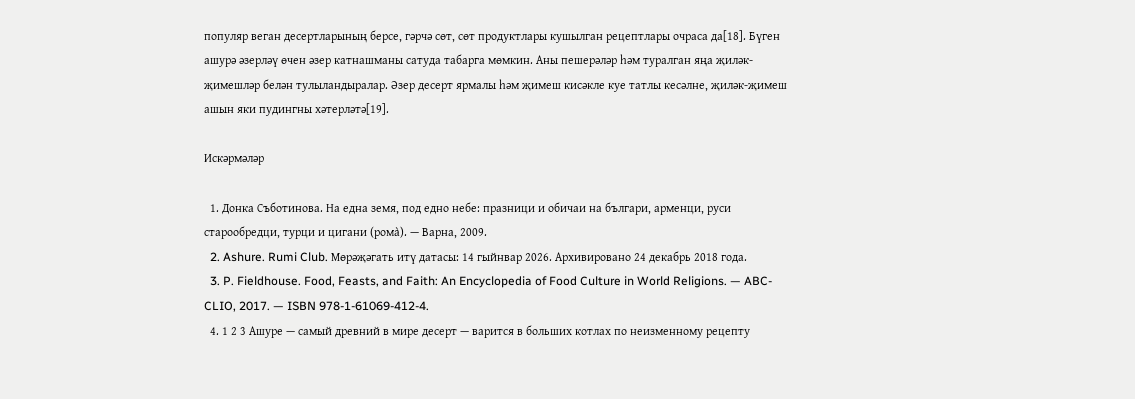популяр веган десертларының берсе, гәрчә сөт, сөт продуктлары кушылган рецептлары очраса да[18]. Бүген ашурә әзерләү өчен әзер катнашманы сатуда табарга мөмкин. Аны пешерәләр һәм туралган яңа җиләк-җимешләр белән тулыландыралар. Әзер десерт ярмалы һәм җимеш кисәкле куе татлы кесәлне, җиләк-җимеш ашын яки пудингны хәтерләтә[19].

Искәрмәләр

  1. Донка Съботинова. На една земя, под едно небе: празници и обичаи на българи, арменци, руси старообредци, турци и цигани (рома̀). — Варна, 2009.
  2. Ashure. Rumi Club. Мөрәҗәгать итү датасы: 14 гыйнвар 2026. Архивировано 24 декабрь 2018 года.
  3. P. Fieldhouse. Food, Feasts, and Faith: An Encyclopedia of Food Culture in World Religions. — ABC-CLIO, 2017. — ISBN 978-1-61069-412-4.
  4. 1 2 3 Ашуре — самый древний в мире десерт — варится в больших котлах по неизменному рецепту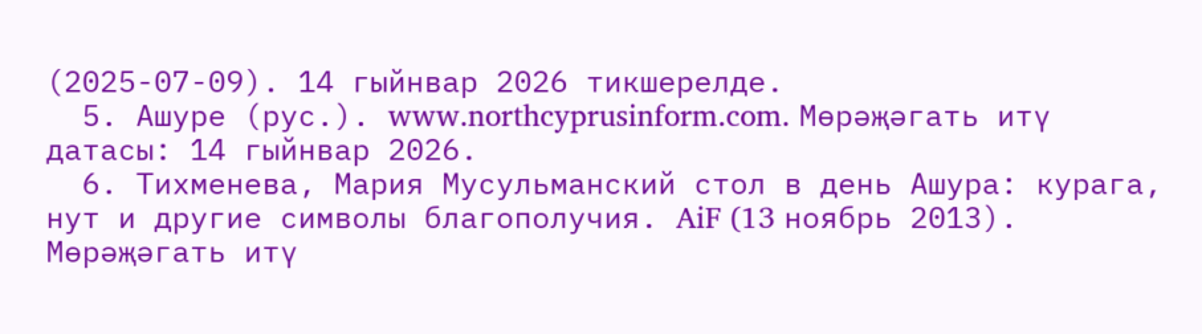(2025-07-09). 14 гыйнвар 2026 тикшерелде.
  5. Ашуре (рус.). www.northcyprusinform.com. Мөрәҗәгать итү датасы: 14 гыйнвар 2026.
  6. Тихменева, Мария Мусульманский стол в день Ашура: курага, нут и другие символы благополучия. AiF (13 ноябрь 2013). Мөрәҗәгать итү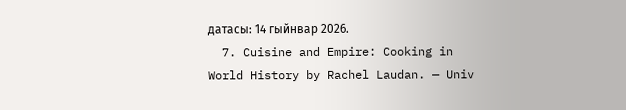датасы: 14 гыйнвар 2026.
  7. Cuisine and Empire: Cooking in World History by Rachel Laudan. — Univ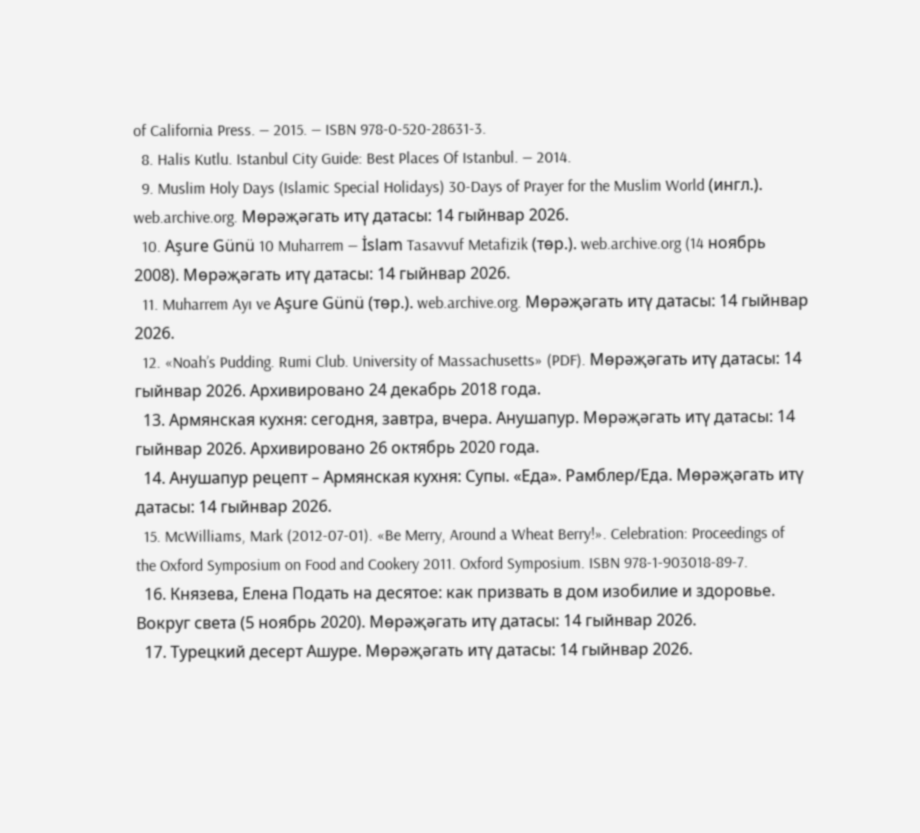of California Press. — 2015. — ISBN 978-0-520-28631-3.
  8. Halis Kutlu. Istanbul City Guide: Best Places Of Istanbul. — 2014.
  9. Muslim Holy Days (Islamic Special Holidays) 30-Days of Prayer for the Muslim World (ингл.). web.archive.org. Мөрәҗәгать итү датасы: 14 гыйнвар 2026.
  10. Aşure Günü 10 Muharrem — İslam Tasavvuf Metafizik (төр.). web.archive.org (14 ноябрь 2008). Мөрәҗәгать итү датасы: 14 гыйнвар 2026.
  11. Muharrem Ayı ve Aşure Günü (төр.). web.archive.org. Мөрәҗәгать итү датасы: 14 гыйнвар 2026.
  12. «Noah’s Pudding. Rumi Club. University of Massachusetts» (PDF). Мөрәҗәгать итү датасы: 14 гыйнвар 2026. Архивировано 24 декабрь 2018 года.
  13. Армянская кухня: сегодня, завтра, вчера. Анушапур. Мөрәҗәгать итү датасы: 14 гыйнвар 2026. Архивировано 26 октябрь 2020 года.
  14. Анушапур рецепт – Армянская кухня: Супы. «Еда». Рамблер/Еда. Мөрәҗәгать итү датасы: 14 гыйнвар 2026.
  15. McWilliams, Mark (2012-07-01). «Be Merry, Around a Wheat Berry!». Celebration: Proceedings of the Oxford Symposium on Food and Cookery 2011. Oxford Symposium. ISBN 978-1-903018-89-7.
  16. Князева, Елена Подать на десятое: как призвать в дом изобилие и здоровье. Вокруг света (5 ноябрь 2020). Мөрәҗәгать итү датасы: 14 гыйнвар 2026.
  17. Турецкий десерт Ашуре. Мөрәҗәгать итү датасы: 14 гыйнвар 2026.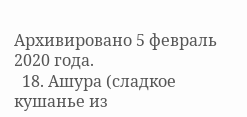Архивировано 5 февраль 2020 года.
  18. Ашура (сладкое кушанье из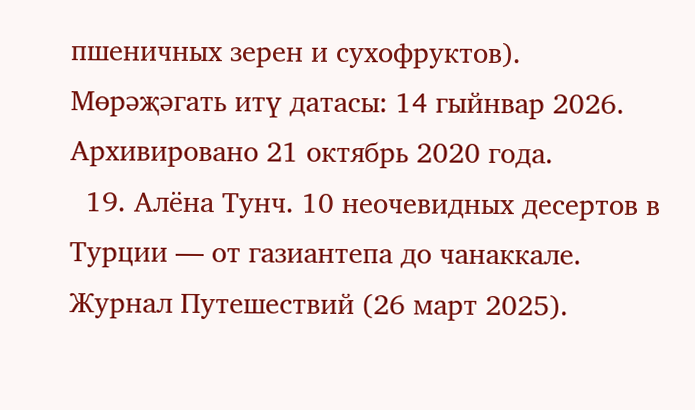пшеничных зерен и сухофруктов). Мөрәҗәгать итү датасы: 14 гыйнвар 2026. Архивировано 21 октябрь 2020 года.
  19. Алёна Тунч. 10 неочевидных десертов в Турции — от газиантепа до чанаккале. Журнал Путешествий (26 март 2025).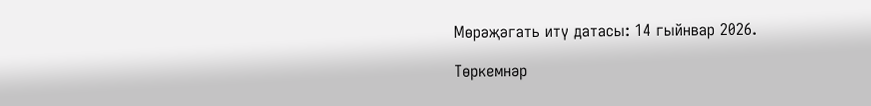Мөрәҗәгать итү датасы: 14 гыйнвар 2026.

Төркемнәр